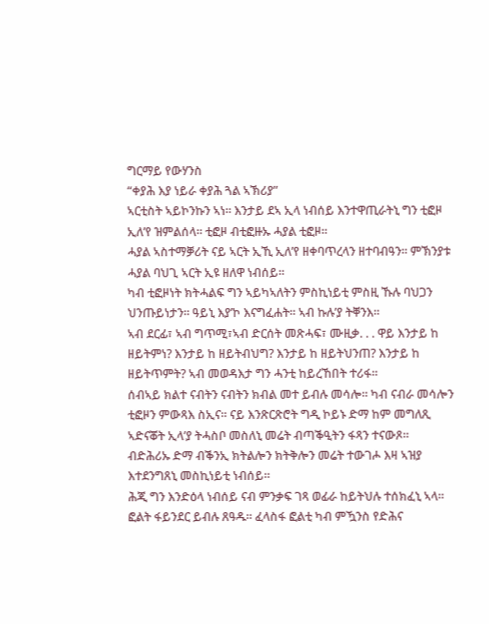ግርማይ የውሃንስ
“ቀያሕ እያ ነይራ ቀያሕ ጓል ኣኽሪያ”
ኣርቲስት ኣይኮንኩን ኣነ። እንታይ ደኣ ኢላ ነብሰይ እንተዋጢራትኒ ግን ቲፎዞ ኢለ’የ ዝምልሰላ። ቲፎዞ ብቲፎዙኡ ሓያል ቲፎዞ።
ሓያል ኣስተማቓሪት ናይ ኣርት ኢኺ ኢለ’የ ዘቀባጥረላን ዘተባብዓን። ምኽንያቱ ሓያል ባህጊ ኣርት ኢዩ ዘለዋ ነብሰይ።
ካብ ቲፎዞነት ክትሓልፍ ግን ኣይካኣለትን ምስኪነይቲ ምስዚ ኹሉ ባህጋን ህንጡይነታን። ዓይኒ እያ’ኮ እናግፈሐት። ኣብ ኩሉ’ያ ትቐንእ።
ኣብ ደርፊ፣ ኣብ ግጥሚ፣ኣብ ድርሰት መጽሓፍ፣ ሙዚቃ. . . ዋይ እንታይ ከ ዘይትምነ? እንታይ ከ ዘይትብህግ? እንታይ ከ ዘይትህንጠ? እንታይ ከ ዘይትጥምት? ኣብ መወዳእታ ግን ሓንቲ ከይረኸበት ተሪፋ።
ሰብኣይ ክልተ ናብትን ናብትን ክብል መተ ይብሉ መሳሎ። ካብ ናብራ መሳሎን ቲፎዞን ምውጻእ ስኢና። ናይ እንጽርጽሮት ግዲ ኮይኑ ድማ ከም መግለጺ ኣድናቖት ኢላ’ያ ትሓስቦ መስለኒ መሬት ብጣቕዒትን ፋጻን ተናውጾ።
ብድሕሪኡ ድማ ብቕንኢ ክትልሎን ክትቅሎን መሬት ተውገሖ እዛ ኣዝያ እተደንግጸኒ መስኪነይቲ ነብሰይ።
ሕጂ ግን እንድዕላ ነብሰይ ናብ ምንቃፍ ገጻ ወፊራ ከይትህሉ ተሰክፈኒ ኣላ። ፎልት ፋይንደር ይብሉ ጸዓዱ። ፈላስፋ ፎልቲ ካብ ምዃንስ የድሕና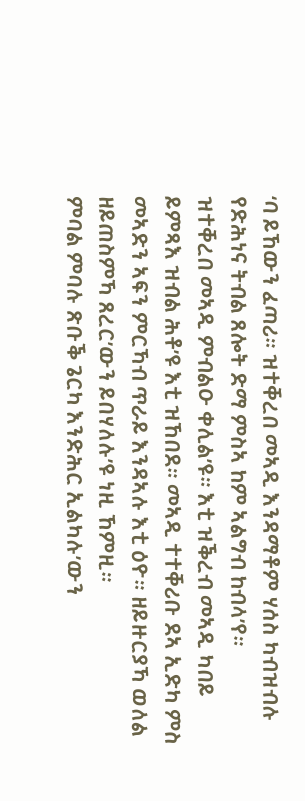‘ባ ይኸውን ፈጣሪ። ዝተቐረበ መኣዲ እንዳማቶም ሃሰስ ካብዝብሉ የድሕነና ትብል ጸሎት ድማ ምስኣ ከም ኣልግብ ከብላ’የ።
ዝተቐረበ መኣዲ ምብልዑ ቀሊል’ዩ። እቲ ዝቕረብ መኣዲ ካበይ ይምጻእ ዝብል ሕቶ’ዩ እቲ ዝኸበደ። መኣዲ ተተቐሪቡ ደኣ ኢድካ ምስ መኣድን ኣፍን ምርኻብ ጥራይ እንዳኣሉ እቲ ዕዮ። ዘይዙርያኻ ወለል ዘይጠስምኻ ጸረር’ውን ይበሃለሉ’ዩ ነዚ ኸምዚ።
ምባል ምባሉ ጽቡቕ ጌርካ እንድሕር ኢልካሉ’ውን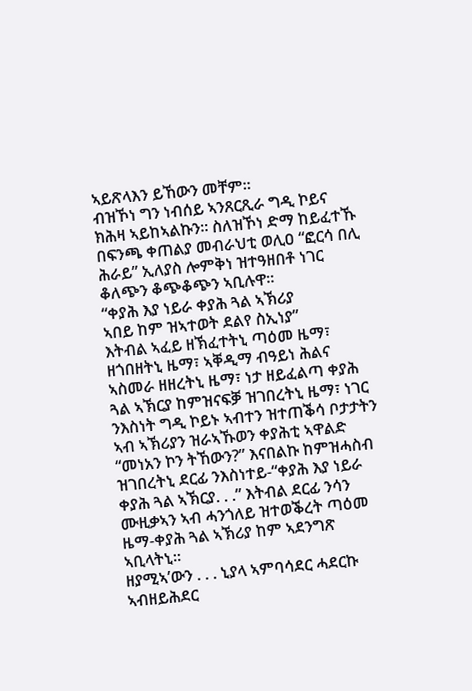ኣይጽላእን ይኸውን መቸም።
ብዝኾነ ግን ነብሰይ ኣንጸርጺራ ግዲ ኮይና ክሕዛ ኣይከኣልኩን። ስለዝኾነ ድማ ከይፈተኹ በፍንጫ ቀጠልያ መብራህቲ ወሊዐ “ፎርሳ በሊ ሕራይ” ኢለያስ ሎምቅነ ዝተዓዘበቶ ነገር ቆለጭን ቆጭቆጭን ኣቢሉዋ።
“ቀያሕ እያ ነይራ ቀያሕ ጓል ኣኽሪያ
ኣበይ ከም ዝኣተወት ደልየ ስኢነያ”
እትብል ኣፈይ ዘኽፈተትኒ ጣዕመ ዜማ፣ ዘጎበዘትኒ ዜማ፣ ኣቐዲማ ብዓይነ ሕልና ኣስመራ ዘዘረትኒ ዜማ፣ ነታ ዘይፈልጣ ቀያሕ ጓል ኣኽርያ ከምዝናፍቓ ዝገበረትኒ ዜማ፣ ነገር ንእስነት ግዲ ኮይኑ ኣብተን ዝተጠቕሳ ቦታታትን ኣብ ኣኽሪያን ዝራኣኹወን ቀያሕቲ ኣዋልድ
“መነአን ኮን ትኸውን?” እናበልኩ ከምዝሓስብ ዝገበረትኒ ደርፊ ንእስነተይ-“ቀያሕ እያ ነይራ ቀያሕ ጓል ኣኽርያ. . .” እትብል ደርፊ ንሳን ሙዚቃኣን ኣብ ሓንጎለይ ዝተወቕረት ጣዕመ ዜማ-ቀያሕ ጓል ኣኽሪያ ከም ኣደንግጽ ኣቢላትኒ።
ዘያሚኣ’ውን . . . ኒያላ ኣምባሳደር ሓደርኩ ኣብዘይሕደር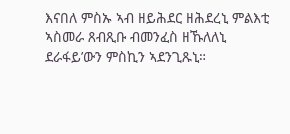እናበለ ምስኡ ኣብ ዘይሕደር ዘሕደረኒ ምልእቲ ኣስመራ ጸብጺቡ ብመንፈስ ዘኹለለኒ ደራፋይ’ውን ምስኪን ኣደንጊጹኒ።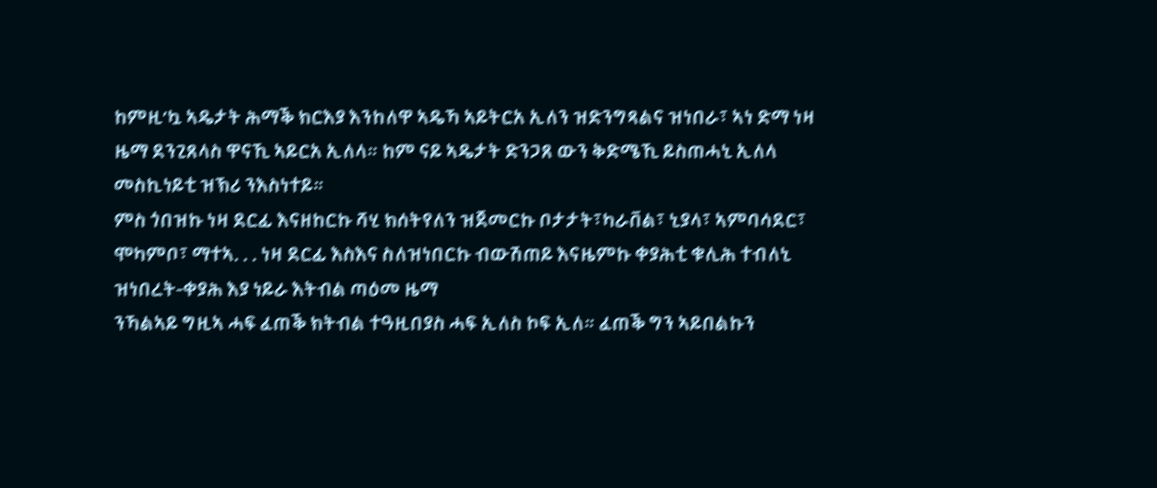ከምዚ’ኳ ኣዴታት ሕማቕ ክርእያ እንከለዋ ኣዴኻ ኣይትርአ ኢለን ዝድንግጻልና ዝነበራ፣ ኣነ ድማ ነዛ ዜማ ደንጊጸላስ ዋናኺ ኣይርአ ኢለላ። ከም ናይ ኣዴታት ድንጋጸ ውን ቅድሜኺ ይስጠሓኒ ኢለላ መስኪነይቲ ዝኽሪ ንእስነተይ።
ምስ ጎበዝኩ ነዛ ደርፊ እናዘከርኩ ሻሂ ክሰትየለን ዝጀመርኩ ቦታታት፣ካራቨል፣ ኒያላ፣ ኣምባሳደር፣ ሞካምቦ፣ ማተኣ. . . ነዛ ደርፊ እስእና ስለዝነበርኩ ብውሽጠይ እናዜምኩ ቀያሕቲ ቁሊሕ ተብለኒ ዝነበረት-ቀያሕ እያ ነይራ እትብል ጣዕመ ዜማ
ንኻልኣይ ግዚኣ ሓፍ ፈጠቕ ክትብል ተዓዚበያስ ሓፍ ኢለስ ኮፍ ኢለ። ፈጠቕ ግን ኣይበልኩን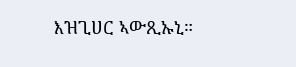እዝጊሀር ኣውጺኡኒ።